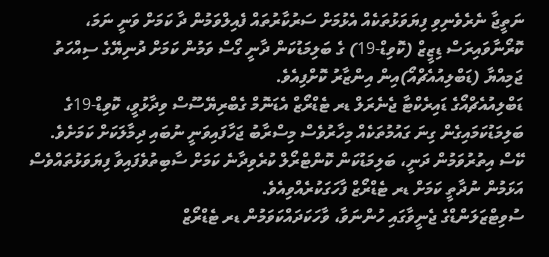ނަތީޖާ ނެރެވެނިވި ފިޔަވަޅުތަކެއް އެޅުމަށް ސަރުކާރުތައް ފެއިލްވަމުން ދާ ކަމަށް ވަނީ ނަމަ، ކޮރޯނާވައިރަސް ޑިޒީޒް (ކޮވިޑް-19) ގެ ބަލިމަޑުކަން ދާނީ ގޯސް ވަމުން ކަމަށް ދުނިޔޭގެ ސިއްހަތު ޖަމިއްޔާ (ޑަބްލިއުއެޗްއޯ)އިން އިންޒާރު ކޮށްފިއެވެ.
ޑަބްލިއުއެޗްއޯގެ ޑައިރެކްޓާ ޖެނެރަލް ޑރ ޓެޑްރޯޒް އެޑަނޮމް ގެބްރިޔޭސޫސް ވިދާޅުވީ، ކޮވިޑް-19ގެ ބަލިމަޑުކަމައިގެން ގިނަ ގައުމުތަކެއް މިހާރުވެސް މިސްރާބު ޖަހާފައިވަނީ ނުބައި ދިމާލަކަށް ކަމަށެވެ.
ކޭސް އިތުރުވަމުން ދަނީ، ބަލިމަޑުކަން ކޮންޓްރޯލް ކުރެވިދާނެ ކަމަށް ސާބިތުވެފައިވާ ފިޔަވަޅުތައްވެސް އަޅަމުން ނުދާތީ ކަމަށް ޑރ ޓެޑްރޯޒް ފާހަގަކުރެއްވިއެވެ.
ސުވިޓްޒަލަންޑްގެ ޖެނީވާގައި ހުންނަވާ، ވާހަކަދައްކަވަމުން ޑރ ޓެޑްރޯޒް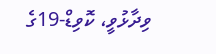ވިދާޅުވީ، ކޮވިޑް-19ގެ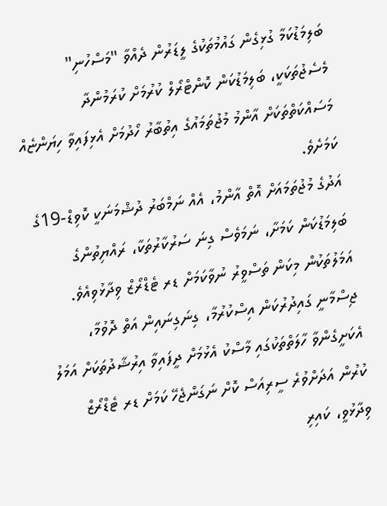ބަލިމަޑުކަމާ ގުޅިގެން ގައުމުތަކުގެ ލީޑަރުން ދެއްވާ "މަސްހުނި" މެސެޖުތަކަކީ، ބަލިމަޑުކަން ކޮންޓްރޯލް ކުރުމަށް ކުރަމުންދާ މަސައްކަތްތަކަށް އާންމު މުޖުތަމައުގެ އިތުބާރު ހޯދުމަށް އެޅިފައިވާ ހިޔަންޏެއް ކަމަށެވެ.
އަދުގެ މުޖުތަމައަށް އޮތް އާންމު، އެއް ނަމްބަރު ދުޝްމަނަކީ ކޮވިޑް-19ގެ ބަލިމަޑުކަން ކަމަށާ، ނަމަވެސް ގިނަ ސަރުކާރުތަކާ، ރައްޔިތުންގެ އަމަލުތަކުން މިކަން ތަސްވީރު ނުވާކަމަށް ޑރ ޓެޑްރޯޒް ވިދާޅުވިއެވެ.
ޖިސްމާނީ ގައިދުރުކަން އިސްކުރުމާ، ގިނަގިނައިން އަތް ދޮވުމާ، އެކަށީގެންވާ ހާލަތްތަކުގައި މާސްކު އެޅުމަށް ދީފައިވާ އިރުޝާދުތަކަށް އަމަލު ކުރުން އަދަށްވުރެ ސީރިއަސް ކޮށް ނަގަންޖެހޭ ކަމަށް ޑރ ޓެޑްރޯޒް ވިދާޅުވީ، ކައިރި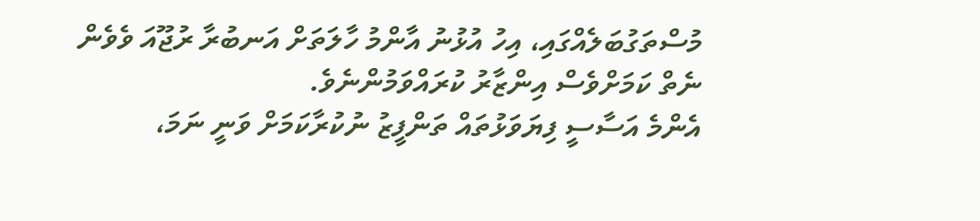މުސްތަގުބަލެއްގައި، އިހު އުޅުނު އާންމު ހާލަތަށް އަނބުރާ ރުޖޫއަ ވެވެން ނެތް ކަމަށްވެސް އިންޒާރު ކުރައްވަމުންނެވެ.
އެންމެ އަސާސީ ފިޔަވަޅުތައް ތަންފީޒު ނުކުރާކަމަށް ވަނީ ނަމަ،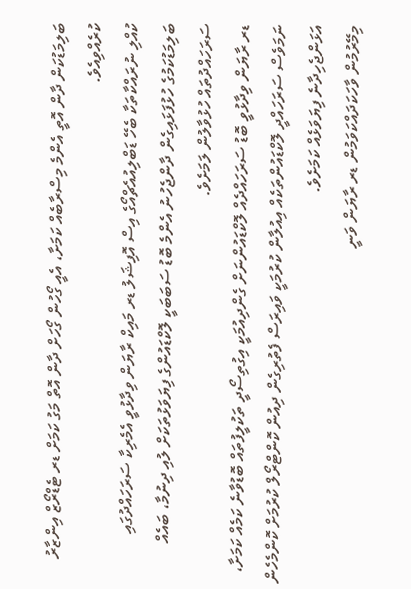ބަލިމަޑުކަން ދާން އޮތީ އެންމެ މިސްރާބެއް ކަމަށާ، އެއީ ގޯހުން ގޯހަށް ދާން އޮތް މަގު ކަމަށް ޑރ ޓެޑްރޯޒް އިންޒާރު ކުރެއްވިއެވެ.
ކުއްލި ނުރައްކާތަކާ ބެހޭ ޑަބްލިއުއެޗްއޯގެ އިސް އޮފިޝަލު ޑރ މައިކް ރާޔަން ވިދާޅުވީ އެމެރިކާ ސަރަހައްދުގައި ބަލިމަޑުކަމުގެ ހުޅުފަޅައިގެން ދާންޖެހުނު އެންމެ ބޮޑު ސަބަބަކީ ލޮކްޑައުންގެ ފިޔަވަޅުތަކަށް ލުއި ދިނުމާ، ބައެއް ސަރަހައްދުތައް ހުޅުވާލުން ލަމަށެވެ.
ޑރ ރާޔަން ވިދާޅުވީ ބޮޑު ސަރަހައްދެއް ލޮކްޑައުންނަށް ގެންދިއުމަކީ އިގުތިސޯދީ ތަކުލީފުތައް ބޮޑުވާނެ ކަމެއް ކަމަށާ، ނަމަވެސް ސަރަހައްދީ ލޮކްޑައުންތަކެއް އިއުލާން ކުރުމަކީ ވައިރަސް ފެތުރިގެން ދިއުން ކޮންޓްރޯލް ކުރުމަށް ކޮންމެހެން އަޅަންޖެހިދާނެ ފިޔަވަޅެއް ކަމަށެވެ.
މިމޭރުމުން ވާހަކަދައްކަވަމުން ޑރ ރާޔަން ވަނީ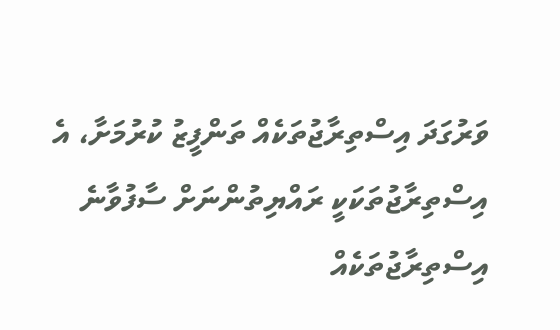ވަރުގަދަ އިސްތިރާޖުތަކެއް ތަންފީޒު ކުރުމަށާ، އެ އިސްތިރާޖުތަކަކީ ރައްޔިތުންނަށް ސާފުވާނެ އިސްތިރާޖުތަކެއް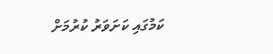ކަމުގައި ކަށަވަރު ކުރުމަށް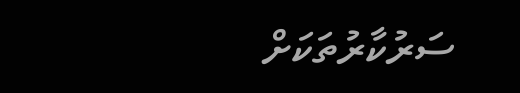ސަރުކާރުތަކަށް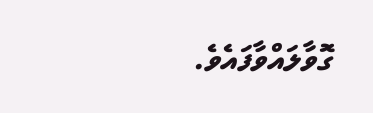ގޮވާލައްވާފައެވެ.